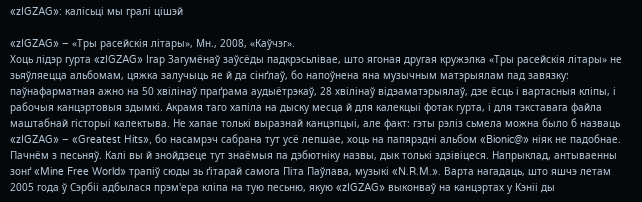«zIGZAG»: калісьці мы гралі цішэй

«zIGZAG» – «Тры расейскія літары», Мн., 2008, «Каўчэг».
Хоць лідэр гурта «zIGZAG» Ігар Загумёнаў заўсёды падкрэсьлівае, што ягоная другая кружэлка «Тры расейскія літары» не зьяўляецца альбомам, цяжка залучыць яе й да сінґлаў, бо напоўнена яна музычным матэрыялам пад завязку: паўнафарматная ажно на 50 хвілінаў праґрама аудыётрэкаў, 28 хвілінаў відэаматэрыялаў, дзе ёсць і вартасныя кліпы, і рабочыя канцэртовыя здымкі. Акрамя таго хапіла на дыску месца й для калекцыі фотак гурта, і для тэкставага файла маштабнай гісторыі калектыва. Не хапае толькі выразнай канцэпцыі, але факт: гэты рэліз сьмела можна было б назваць «zIGZAG» – «Greatest Hits», бо насамрэч сабрана тут усё лепшае, хоць на папярэдні альбом «Bionic@» ніяк не падобнае.
Пачнём з песьняў. Калі вы й знойдзеце тут знаёмыя па дэбютніку назвы, дык толькі здзівіцеся. Напрыклад, антываенны зонґ «Mine Free World» трапіў сюды зь ґітарай самога Піта Паўлава, музыкі «N.R.M.». Варта нагадаць, што яшчэ летам 2005 года ў Сэрбіі адбылася прэм'ера кліпа на тую песьню, якую «zIGZAG» выконваў на канцэртах у Кэніі ды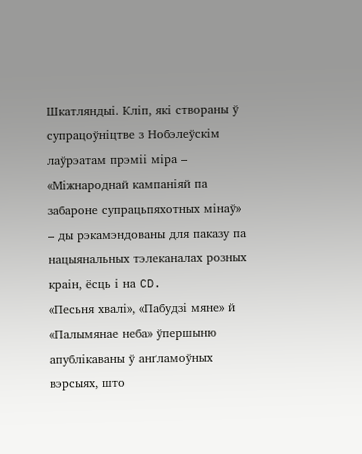Шкатляндыі. Кліп, які створаны ў супрацоўніцтве з Нобэлеўскім лаўрэатам прэміі міра – «Міжнароднай кампаніяй па забароне супрацьпяхотных мінаў» – ды рэкамэндованы для паказу па нацыянальных тэлеканалах розных краін, ёсць і на CD.
«Песьня хвалі», «Пабудзі мяне» й «Палымянае неба» ўпершыню апублікаваны ў анґламоўных вэрсыях, што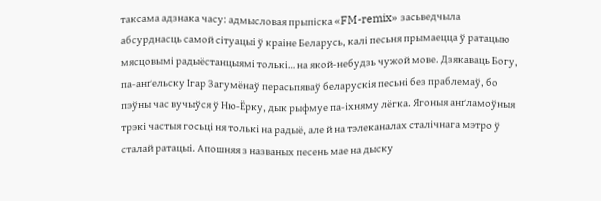таксама адзнака часу: адмысловая прыпіска «FM-remix» засьведчыла абсурднасць самой сітуацыі ў краіне Беларусь, калі песьня прымаецца ў ратацыю мясцовымі радыёстанцыямі толькі… на якой-небудзь чужой мове. Дзякаваць Богу, па-анґельску Ігар Загумёнаў перасьпяваў беларускія песьні без праблемаў, бо пэўны час вучыўся ў Ню-Ёрку, дык рыфмуе па-іхняму лёгка. Ягоныя анґламоўныя трэкі частыя госьці ня толькі на радыё, але й на тэлеканалах сталічнага мэтро ў сталай ратацыі. Апошняя з названых песень мае на дыску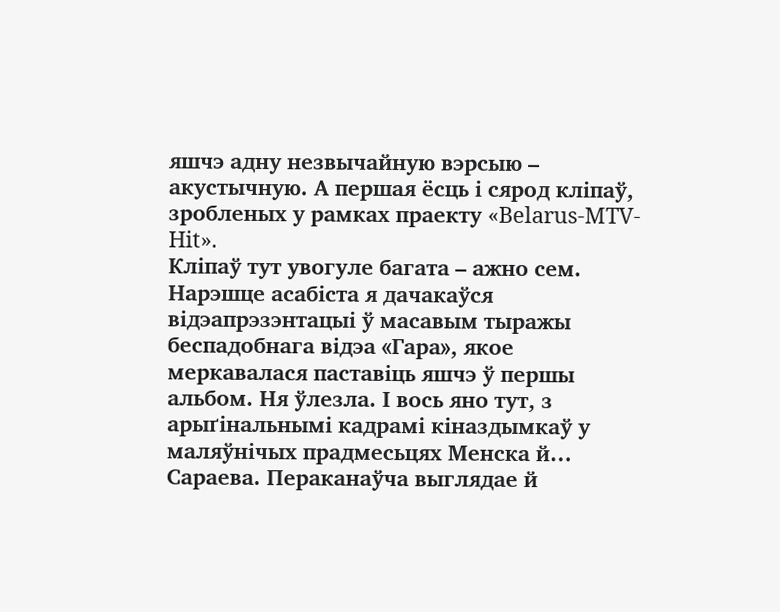яшчэ адну незвычайную вэрсыю – акустычную. А першая ёсць і сярод кліпаў, зробленых у рамках праекту «Belarus-MTV-Hit».
Кліпаў тут увогуле багата – ажно сем. Нарэшце асабіста я дачакаўся відэапрэзэнтацыі ў масавым тыражы беспадобнага відэа «Гара», якое меркавалася паставіць яшчэ ў першы альбом. Ня ўлезла. І вось яно тут, з арыґінальнымі кадрамі кіназдымкаў у маляўнічых прадмесьцях Менска й… Сараева. Пераканаўча выглядае й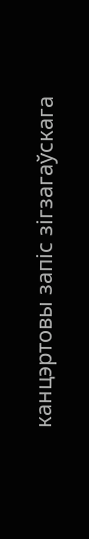канцэртовы запіс зігзагаўскага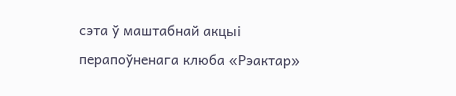сэта ў маштабнай акцыі перапоўненага клюба «Рэактар»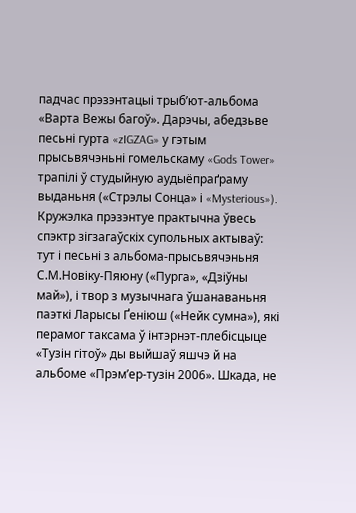падчас прэзэнтацыі трыб’ют-альбома «Варта Вежы багоў». Дарэчы, абедзьве песьні гурта «zIGZAG» у гэтым прысьвячэньні гомельскаму «Gods Tower» трапілі ў студыйную аудыёпраґраму выданьня («Стрэлы Сонца» і «Mysterious»).
Кружэлка прэзэнтуе практычна ўвесь спэктр зігзагаўскіх супольных актываў: тут і песьні з альбома-прысьвячэньня С.М.Новіку-Пяюну («Пурга», «Дзіўны май»), і твор з музычнага ўшанаваньня паэткі Ларысы Ґеніюш («Нейк сумна»), які перамог таксама ў інтэрнэт-плебісцыце «Тузін гітоў» ды выйшаў яшчэ й на альбоме «Прэм’ер-тузін 2006». Шкада, не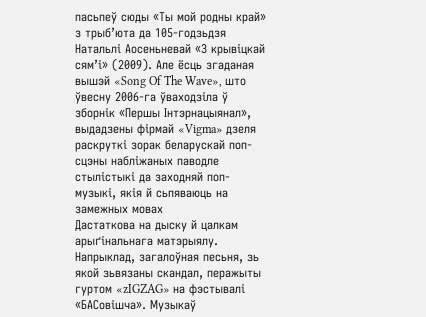пасьпеў сюды «Ты мой родны край» з трыб’юта да 105-годзьдзя Натальлі Аосеньневай «З крывіцкай сям’і» (2009). Але ёсць згаданая вышэй «Song Of The Wave», што ўвесну 2006-га ўваходзіла ў зборнік «Першы Інтэрнацыянал», выдадзены фірмай «Vigma» дзеля раскруткі зорак беларускай поп-сцэны набліжаных паводле стылістыкі да заходняй поп-музыкі, якія й сьпяваюць на замежных мовах
Дастаткова на дыску й цалкам арыґінальнага матэрыялу. Напрыклад, загалоўная песьня, зь якой зьвязаны скандал, перажыты гуртом «zIGZAG» на фэстывалі «БАСовішча». Музыкаў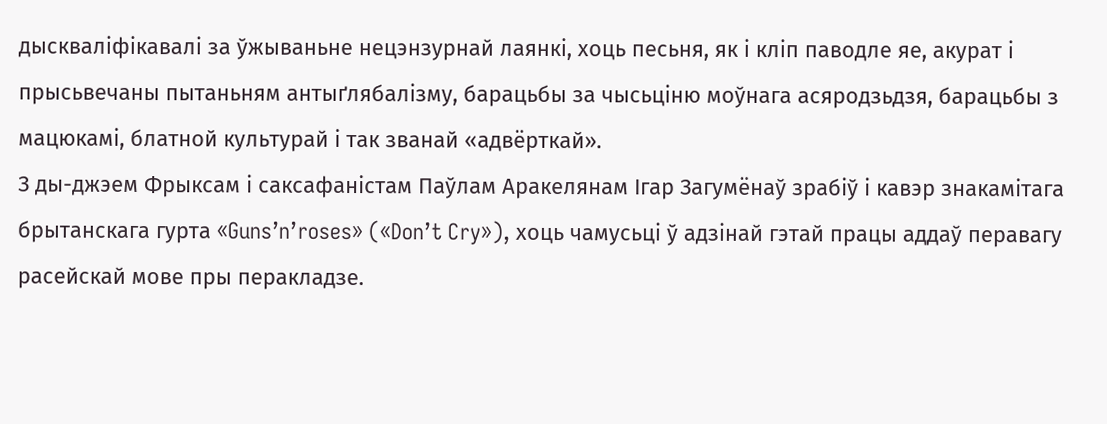дыскваліфікавалі за ўжываньне нецэнзурнай лаянкі, хоць песьня, як і кліп паводле яе, акурат і прысьвечаны пытаньням антыґлябалізму, барацьбы за чысьціню моўнага асяродзьдзя, барацьбы з мацюкамі, блатной культурай і так званай «адвёрткай».
З ды-джэем Фрыксам і саксафаністам Паўлам Аракелянам Ігар Загумёнаў зрабіў і кавэр знакамітага брытанскага гурта «Guns’n’roses» («Don’t Cry»), хоць чамусьці ў адзінай гэтай працы аддаў перавагу расейскай мове пры перакладзе.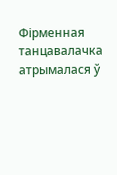Фірменная танцавалачка атрымалася ў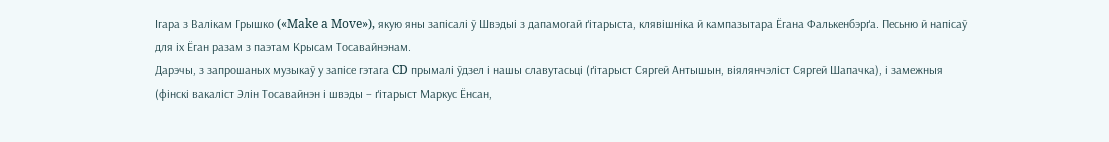Ігара з Валікам Грышко («Make a Move»), якую яны запісалі ў Швэдыі з дапамогай ґітарыста, клявішніка й кампазытара Ёгана Фалькенбэрґа. Песьню й напісаў для іх Ёган разам з паэтам Крысам Тосавайнэнам.
Дарэчы, з запрошаных музыкаў у запісе гэтага CD прымалі ўдзел і нашы славутасьці (ґітарыст Сяргей Антышын, віялянчэліст Сяргей Шапачка), і замежныя (фінскі вакаліст Элін Тосавайнэн і швэды – ґітарыст Маркус Ёнсан,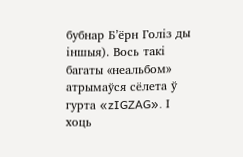бубнар Б’ёрн Голіз ды іншыя). Вось такі багаты «неальбом» атрымаўся сёлета ў гурта «zIGZAG». І хоць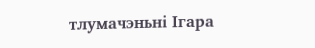тлумачэньні Ігара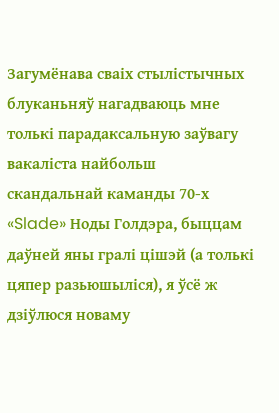Загумёнава сваіх стылістычных блуканьняў нагадваюць мне толькі парадаксальную заўвагу вакаліста найбольш скандальнай каманды 70-х «Slade» Ноды Голдэра, быццам даўней яны гралі цішэй (а толькі цяпер разьюшыліся), я ўсё ж дзіўлюся новаму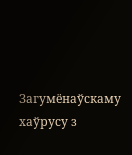Загумёнаўскаму хаўрусу з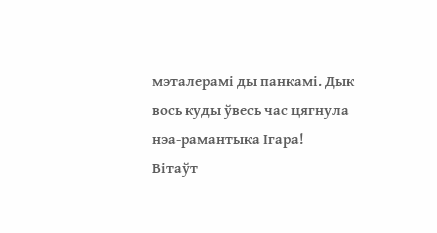мэталерамі ды панкамі. Дык вось куды ўвесь час цягнула нэа-рамантыка Ігара!
Вітаўт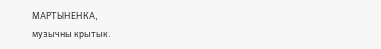МАРТЫНЕНКА,
музычны крытык.